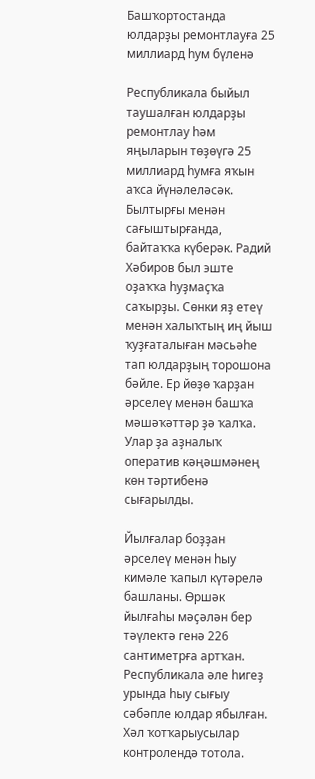Башҡортостанда юлдарҙы ремонтлауға 25 миллиард һум бүленә

Республикала быйыл таушалған юлдарҙы ремонтлау һәм яңыларын төҙөүгә 25 миллиард һумға яҡын аҡса йүнәлеләсәк. Былтырғы менән сағыштырғанда, байтаҡҡа күберәк. Радий Хәбиров был эште оҙаҡҡа һуҙмаҫҡа саҡырҙы. Сөнки яҙ етеү менән халыҡтың иң йыш ҡуҙғаталыған мәсьәһе тап юлдарҙың торошона бәйле. Ер йөҙө ҡарҙан әрселеү менән башҡа мәшәҡәттәр ҙә ҡалҡа. Улар ҙа аҙналыҡ оператив кәңәшмәнең көн тәртибенә сығарылды.

Йылғалар боҙҙан әрселеү менән һыу кимәле ҡапыл күтәрелә башланы. Өршәк йылғаһы мәҫәлән бер тәүлектә генә 226 сантиметрға артҡан. Республикала әле һигеҙ урында һыу сығыу сәбәпле юлдар ябылған. Хәл ҡотҡарыусылар контролендә тотола.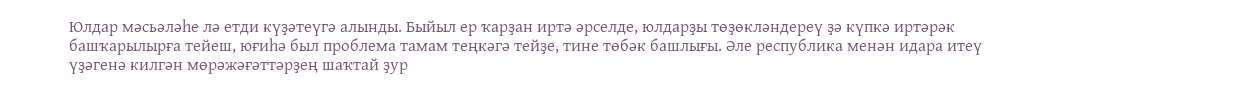Юлдар мәсьәләһе лә етди күҙәтеүгә алынды. Быйыл ер ҡарҙан иртә әрселде, юлдарҙы төҙөкләндереү ҙә күпкә иртәрәк башҡарылырға тейеш, юғиһә был проблема тамам теңкәгә тейҙе, тине төбәк башлығы. Әле республика менән идара итеү үҙәгенә килгән мөрәжәғәттәрҙең шаҡтай ҙур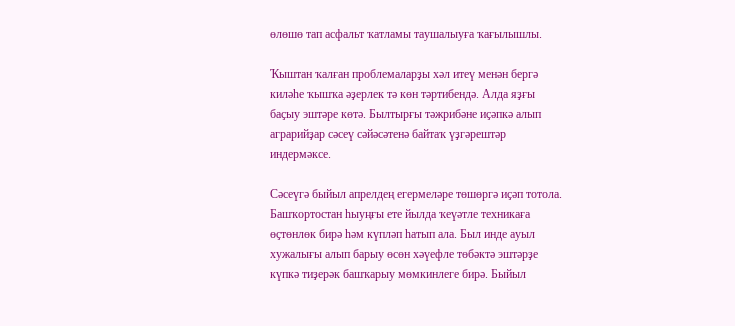өлөшө тап асфальт ҡатламы таушалыуға ҡағылышлы.

Ҡыштан ҡалған проблемаларҙы хәл итеү менән бергә киләһе ҡышҡа әҙерлек тә көн тәртибендә. Алда яҙғы баҫыу эштәре көтә. Былтырғы тәжрибәне иҫәпкә алып аграрийҙар сәсеү сәйәсәтенә байтаҡ үҙгәрештәр индермәксе.

Сәсеүгә быйыл апрелдең егермеләре төшөргә иҫәп тотола. Башҡортостан һыуңғы ете йылда ҡеүәтле техникаға өҫтөнлөк бирә һәм күпләп һатып ала. Был инде ауыл хужалығы алып барыу өсөн хәүефле төбәктә эштәрҙе күпкә тиҙерәк башҡарыу мөмкинлеге бирә. Быйыл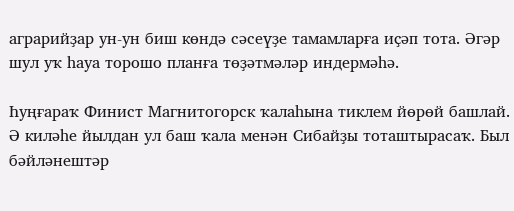аграрийҙар ун-ун биш көндә сәсеүҙе тамамларға иҫәп тота. Әгәр шул уҡ һауа торошо планға төҙәтмәләр индермәһә.

Һуңғараҡ Финист Магнитогорск ҡалаһына тиклем йөрөй башлай. Ә киләһе йылдан ул баш ҡала менән Сибайҙы тоташтырасаҡ. Был бәйләнештәр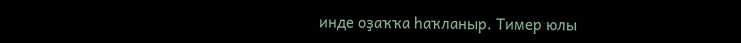инде оҙаҡҡа һаҡланыр. Тимер юлы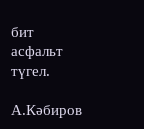бит асфальт түгел.

А.Кәбиров